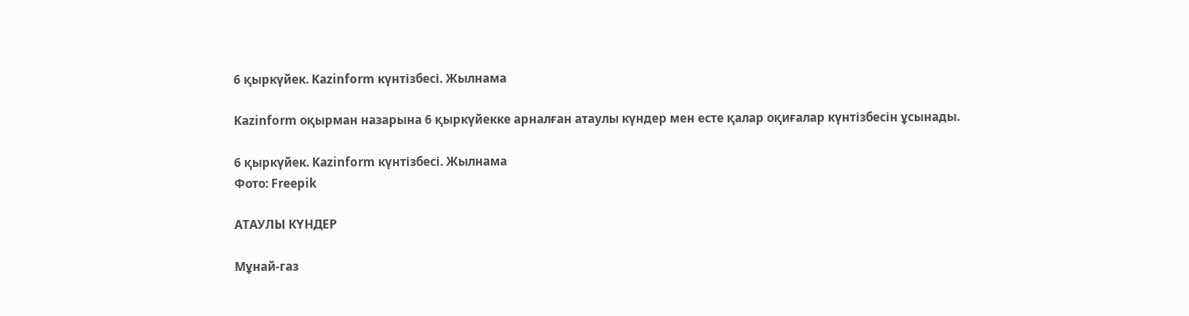6 қыркүйек. Kazinform күнтізбесі. Жылнама

Kazinform оқырман назарына 6 қыркүйекке арналған атаулы күндер мен есте қалар оқиғалар күнтізбесін ұсынады.

6 қыркүйек. Kazinform күнтізбесі. Жылнама
Фото: Freepik

АТАУЛЫ КҮНДЕР

Мұнай-газ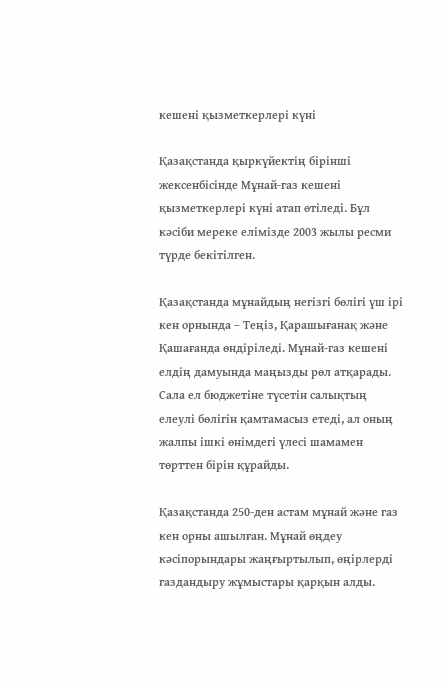кешені қызметкерлері күні

Қазақстанда қыркүйектің бірінші жексенбісінде Мұнай-газ кешені қызметкерлері күні атап өтіледі. Бұл кәсіби мереке елімізде 2003 жылы ресми түрде бекітілген.

Қазақстанда мұнайдың негізгі бөлігі үш ірі кен орнында – Теңіз, Қарашығанақ және Қашағанда өндіріледі. Мұнай-газ кешені елдің дамуында маңызды рөл атқарады. Сала ел бюджетіне түсетін салықтың елеулі бөлігін қамтамасыз етеді, ал оның жалпы ішкі өнімдегі үлесі шамамен төрттен бірін құрайды.

Қазақстанда 250-ден астам мұнай және газ кен орны ашылған. Мұнай өңдеу кәсіпорындары жаңғыртылып, өңірлерді газдандыру жұмыстары қарқын алды.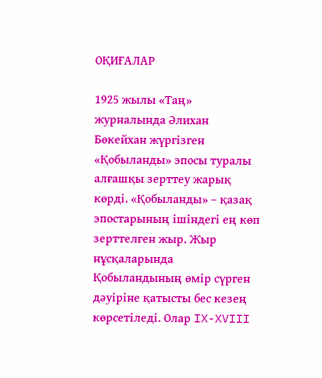ОҚИҒАЛАР

1925 жылы «Таң» журналында Әлихан Бөкейхан жүргізген «Қобыланды» эпосы туралы алғашқы зерттеу жарық көрді. «Қобыланды» – қазақ эпостарының ішіндегі ең көп зерттелген жыр. Жыр нұсқаларында Қобыландының өмір сүрген дәуіріне қатысты бес кезең көрсетіледі. Олар IX-XVIII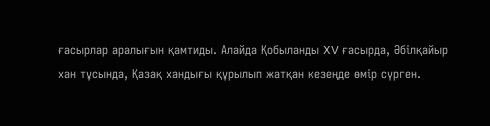ғасырлар аралығын қамтиды. Алайда Қобыланды XV ғасырда, Әбілқайыр хан тұсында, Қазақ хандығы құрылып жатқан кезеңде өмір сүрген.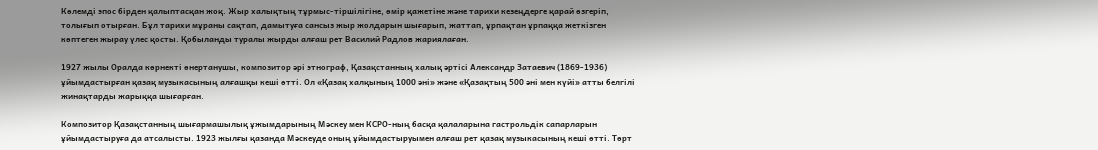Көлемді эпос бірден қалыптасқан жоқ. Жыр халықтың тұрмыс-тіршілігіне, өмір қажетіне және тарихи кезеңдерге қарай өзгеріп, толығып отырған. Бұл тарихи мұраны сақтап, дамытуға сансыз жыр жолдарын шығарып, жаттап, ұрпақтан ұрпаққа жеткізген көптеген жырау үлес қосты. Қобыланды туралы жырды алғаш рет Василий Радлов жариялаған.

1927 жылы Оралда көрнекті өнертанушы, композитор әрі этнограф, Қазақстанның халық әртісі Александр Затаевич (1869-1936) ұйымдастырған қазақ музыкасының алғашқы кеші өтті. Ол «Қазақ халқының 1000 әні» және «Қазақтың 500 әні мен күйі» атты белгілі жинақтарды жарыққа шығарған.

Композитор Қазақстанның шығармашылық ұжымдарының Мәскеу мен КСРО-ның басқа қалаларына гастрольдік сапарларын ұйымдастыруға да атсалысты. 1923 жылғы қазанда Мәскеуде оның ұйымдастыруымен алғаш рет қазақ музыкасының кеші өтті. Төрт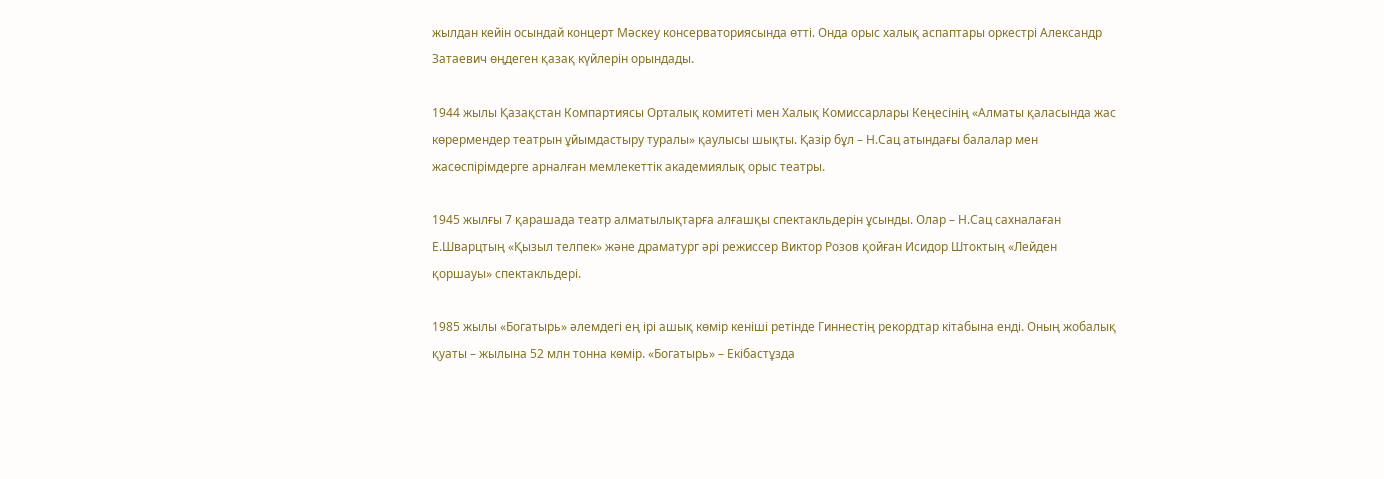жылдан кейін осындай концерт Мәскеу консерваториясында өтті. Онда орыс халық аспаптары оркестрі Александр Затаевич өңдеген қазақ күйлерін орындады.

1944 жылы Қазақстан Компартиясы Орталық комитеті мен Халық Комиссарлары Кеңесінің «Алматы қаласында жас көрермендер театрын ұйымдастыру туралы» қаулысы шықты. Қазір бұл – Н.Сац атындағы балалар мен жасөспірімдерге арналған мемлекеттік академиялық орыс театры.

1945 жылғы 7 қарашада театр алматылықтарға алғашқы спектакльдерін ұсынды. Олар – Н.Сац сахналаған Е.Шварцтың «Қызыл телпек» және драматург әрі режиссер Виктор Розов қойған Исидор Штоктың «Лейден қоршауы» спектакльдері.

1985 жылы «Богатырь» әлемдегі ең ірі ашық көмір кеніші ретінде Гиннестің рекордтар кітабына енді. Оның жобалық қуаты – жылына 52 млн тонна көмір. «Богатырь» – Екібастұзда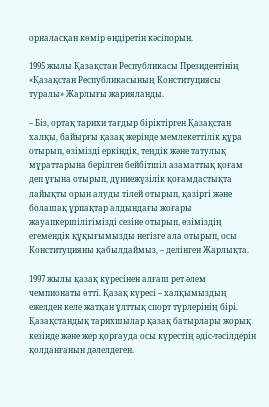орналасқан көмір өндіретін кәсіпорын.

1995 жылы Қазақстан Республикасы Президентінің «Қазақстан Республикасының Конституциясы туралы» Жарлығы жарияланды.

– Біз, ортақ тарихи тағдыр біріктірген Қазақстан халқы, байырғы қазақ жерінде мемлекеттілік құра отырып, өзімізді еркіндік, теңдік және татулық мұраттарына берілген бейбітшіл азаматтық қоғам деп ұғына отырып, дүниежүзілік қоғамдастықта лайықты орын алуды тілей отырып, қазіргі және болашақ ұрпақтар алдындағы жоғары жауапкершілігімізді сезіне отырып, өзіміздің егемендік құқығымызды негізге ала отырып, осы Конституцияны қабылдаймыз, – делінген Жарлықта.

1997 жылы қазақ күресінен алғаш рет әлем чемпионаты өтті. Қазақ күресі – халқымыздың ежелден келе жатқан ұлттық спорт түрлерінің бірі. Қазақстандық тарихшылар қазақ батырлары жорық кезінде және жер қорғауда осы күрестің әдіс-тәсілдерін қолданғанын дәлелдеген.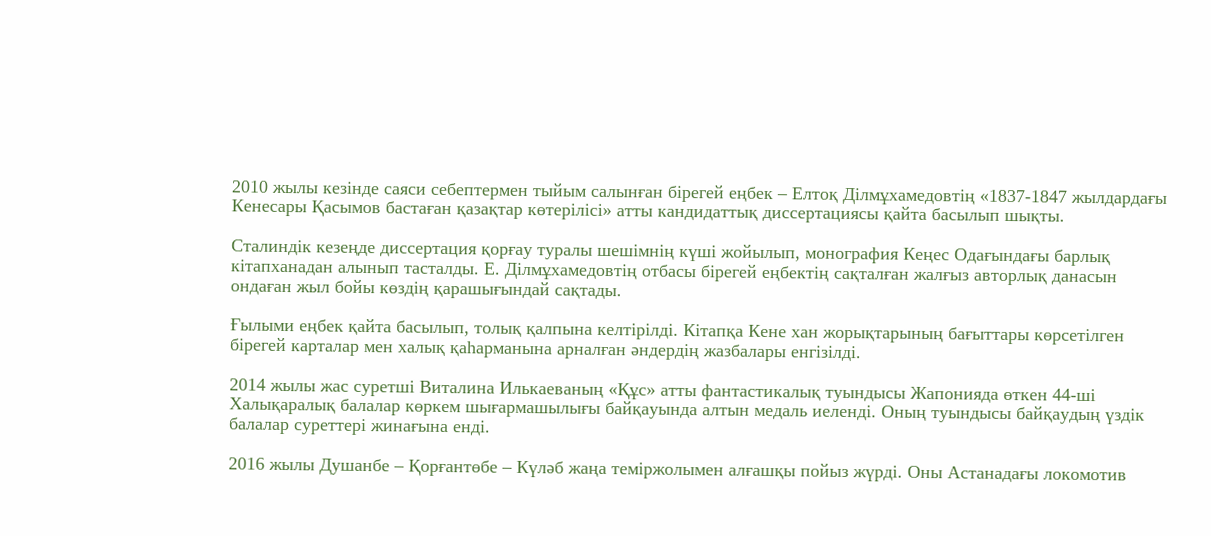2010 жылы кезінде саяси себептермен тыйым салынған бірегей еңбек – Елтоқ Ділмұхамедовтің «1837-1847 жылдардағы Кенесары Қасымов бастаған қазақтар көтерілісі» атты кандидаттық диссертациясы қайта басылып шықты.

Сталиндік кезеңде диссертация қорғау туралы шешімнің күші жойылып, монография Кеңес Одағындағы барлық кітапханадан алынып тасталды. Е. Ділмұхамедовтің отбасы бірегей еңбектің сақталған жалғыз авторлық данасын ондаған жыл бойы көздің қарашығындай сақтады.

Ғылыми еңбек қайта басылып, толық қалпына келтірілді. Кітапқа Кене хан жорықтарының бағыттары көрсетілген бірегей карталар мен халық қаһарманына арналған әндердің жазбалары енгізілді.

2014 жылы жас суретші Виталина Илькаеваның «Құс» атты фантастикалық туындысы Жапонияда өткен 44-ші Халықаралық балалар көркем шығармашылығы байқауында алтын медаль иеленді. Оның туындысы байқаудың үздік балалар суреттері жинағына енді.

2016 жылы Душанбе – Қорғантөбе – Күләб жаңа теміржолымен алғашқы пойыз жүрді. Оны Астанадағы локомотив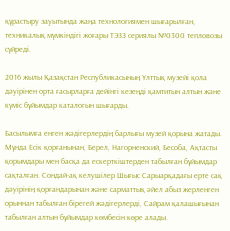құрастыру зауытында жаңа технологиямен шығарылған, техникалық мүмкіндігі жоғары ТЭЗЗ сериялы №0300 тепловозы сүйреді.

2016 жылы Қазақстан Республикасының Ұлттық музейі қола дәуірінен орта ғасырларға дейінгі кезеңді қамтитын алтын және күміс бұйымдар каталогын шығарды.

Басылымға енген жәдігерлердің барлығы музей қорына жатады. Мұнда Есік қорғанынан, Берел, Нагорненский, Бесоба, Ақтасты қорымдары мен басқа да ескерткіштерден табылған бұйымдар сақталған. Сондай-ақ келушілер Шығыс Сарыарқадағы ерте сақ дәуірінің қорғандарынан және сарматтық әйел абыз жерленген орыннан табылған бірегей жәдігерлерді, Сайрам қалашығынан табылған алтын бұйымдар көмбесін көре алады.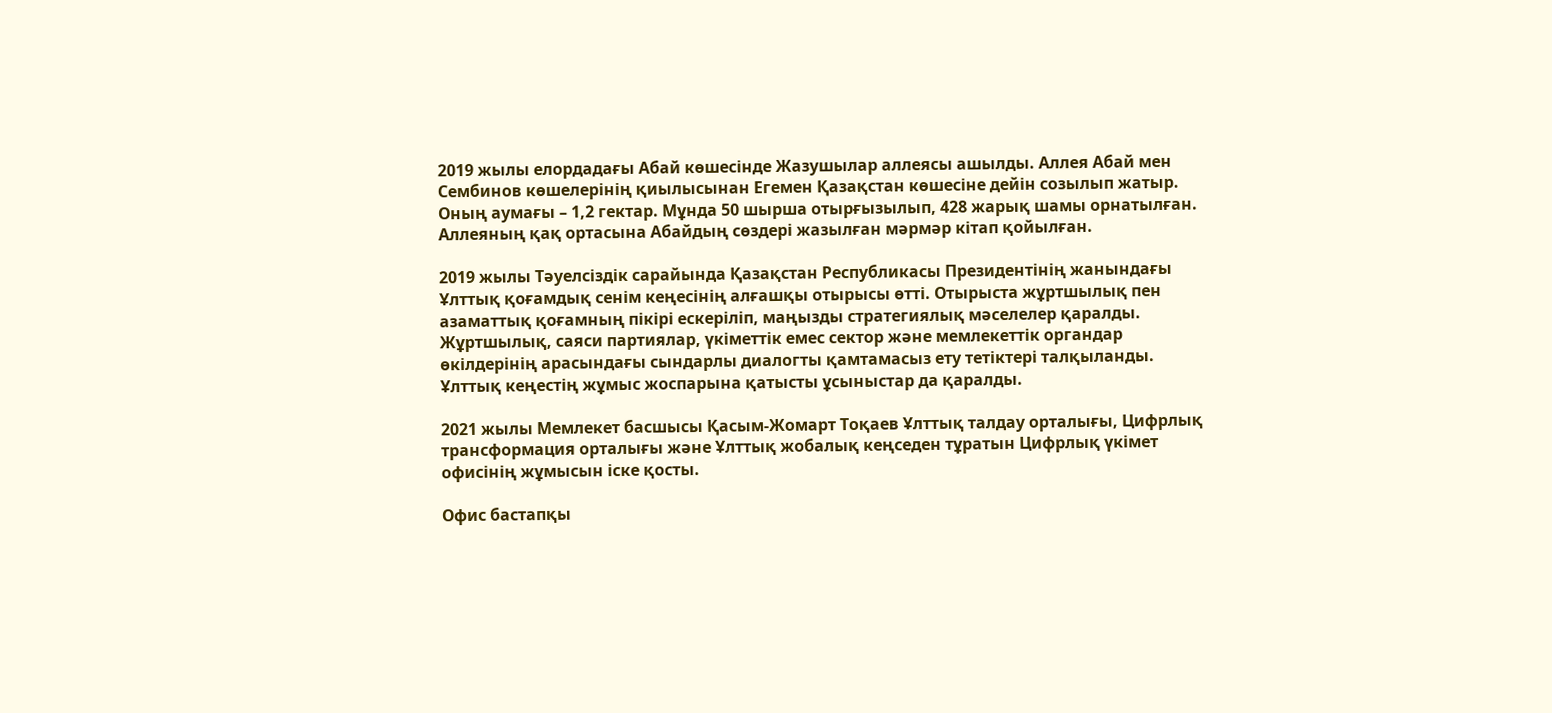2019 жылы елордадағы Абай көшесінде Жазушылар аллеясы ашылды. Аллея Абай мен Сембинов көшелерінің қиылысынан Егемен Қазақстан көшесіне дейін созылып жатыр. Оның аумағы – 1,2 гектар. Мұнда 50 шырша отырғызылып, 428 жарық шамы орнатылған. Аллеяның қақ ортасына Абайдың сөздері жазылған мәрмәр кітап қойылған.

2019 жылы Тәуелсіздік сарайында Қазақстан Республикасы Президентінің жанындағы Ұлттық қоғамдық сенім кеңесінің алғашқы отырысы өтті. Отырыста жұртшылық пен азаматтық қоғамның пікірі ескеріліп, маңызды стратегиялық мәселелер қаралды. Жұртшылық, саяси партиялар, үкіметтік емес сектор және мемлекеттік органдар өкілдерінің арасындағы сындарлы диалогты қамтамасыз ету тетіктері талқыланды. Ұлттық кеңестің жұмыс жоспарына қатысты ұсыныстар да қаралды.

2021 жылы Мемлекет басшысы Қасым-Жомарт Тоқаев Ұлттық талдау орталығы, Цифрлық трансформация орталығы және Ұлттық жобалық кеңседен тұратын Цифрлық үкімет офисінің жұмысын іске қосты.

Офис бастапқы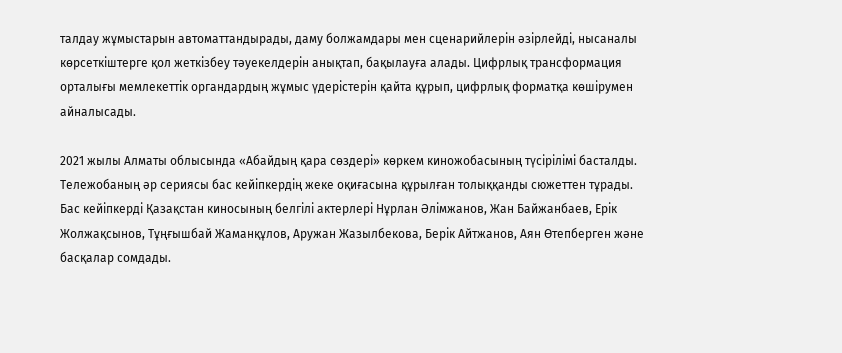талдау жұмыстарын автоматтандырады, даму болжамдары мен сценарийлерін әзірлейді, нысаналы көрсеткіштерге қол жеткізбеу тәуекелдерін анықтап, бақылауға алады. Цифрлық трансформация орталығы мемлекеттік органдардың жұмыс үдерістерін қайта құрып, цифрлық форматқа көшірумен айналысады.

2021 жылы Алматы облысында «Абайдың қара сөздері» көркем киножобасының түсірілімі басталды. Тележобаның әр сериясы бас кейіпкердің жеке оқиғасына құрылған толыққанды сюжеттен тұрады. Бас кейіпкерді Қазақстан киносының белгілі актерлері Нұрлан Әлімжанов, Жан Байжанбаев, Ерік Жолжақсынов, Тұңғышбай Жаманқұлов, Аружан Жазылбекова, Берік Айтжанов, Аян Өтепберген және басқалар сомдады.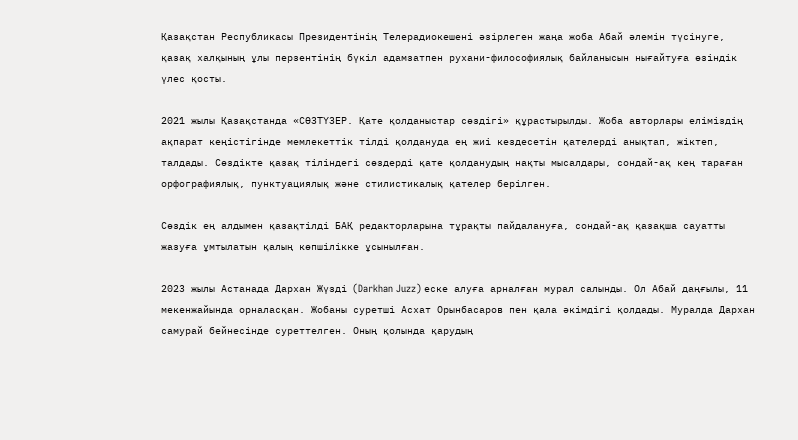Қазақстан Республикасы Президентінің Телерадиокешені әзірлеген жаңа жоба Абай әлемін түсінуге, қазақ халқының ұлы перзентінің бүкіл адамзатпен рухани-философиялық байланысын нығайтуға өзіндік үлес қосты.

2021 жылы Қазақстанда «СӨЗТҮЗЕР. Қате қолданыстар сөздігі» құрастырылды. Жоба авторлары еліміздің ақпарат кеңістігінде мемлекеттік тілді қолдануда ең жиі кездесетін қателерді анықтап, жіктеп, талдады. Сөздікте қазақ тіліндегі сөздерді қате қолданудың нақты мысалдары, сондай-ақ кең тараған орфографиялық, пунктуациялық және стилистикалық қателер берілген.

Сөздік ең алдымен қазақтілді БАҚ редакторларына тұрақты пайдалануға, сондай-ақ қазақша сауатты жазуға ұмтылатын қалың көпшілікке ұсынылған.

2023 жылы Астанада Дархан Жүзді (Darkhan Juzz) еске алуға арналған мурал салынды. Ол Абай даңғылы, 11 мекенжайында орналасқан. Жобаны суретші Асхат Орынбасаров пен қала әкімдігі қолдады. Муралда Дархан самурай бейнесінде суреттелген. Оның қолында қарудың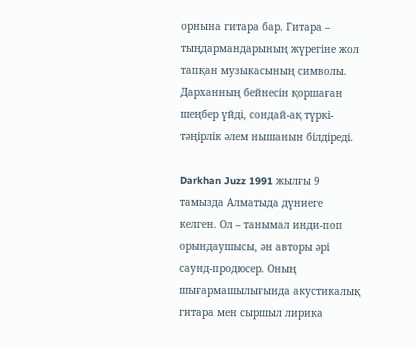орнына гитара бар. Гитара – тыңдармандарының жүрегіне жол тапқан музыкасының символы. Дарханның бейнесін қоршаған шеңбер үйді, сондай-ақ түркі-тәңірлік әлем нышанын білдіреді.

Darkhan Juzz 1991 жылғы 9 тамызда Алматыда дүниеге келген. Ол – танымал инди-поп орындаушысы, ән авторы әрі саунд-продюсер. Оның шығармашылығында акустикалық гитара мен сыршыл лирика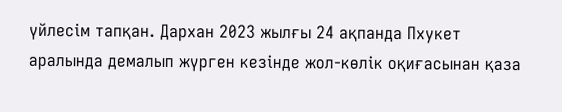үйлесім тапқан. Дархан 2023 жылғы 24 ақпанда Пхукет аралында демалып жүрген кезінде жол-көлік оқиғасынан қаза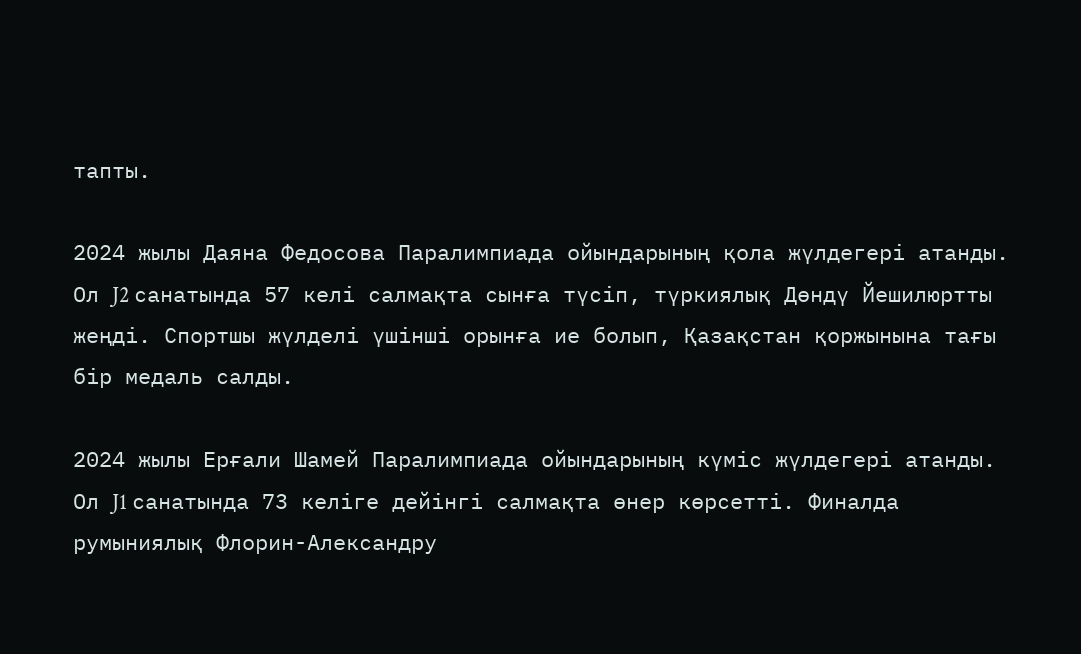тапты.

2024 жылы Даяна Федосова Паралимпиада ойындарының қола жүлдегері атанды. Ол J2 санатында 57 келі салмақта сынға түсіп, түркиялық Дөндү Йешилюртты жеңді. Спортшы жүлделі үшінші орынға ие болып, Қазақстан қоржынына тағы бір медаль салды.

2024 жылы Ерғали Шамей Паралимпиада ойындарының күміс жүлдегері атанды. Ол J1 санатында 73 келіге дейінгі салмақта өнер көрсетті. Финалда румыниялық Флорин-Александру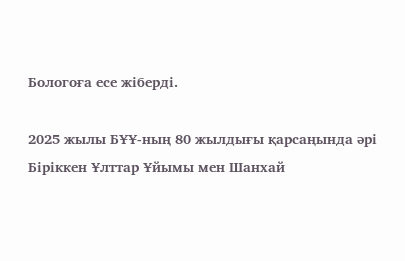Бологоға есе жіберді.

2025 жылы БҰҰ-ның 80 жылдығы қарсаңында әрі Біріккен Ұлттар Ұйымы мен Шанхай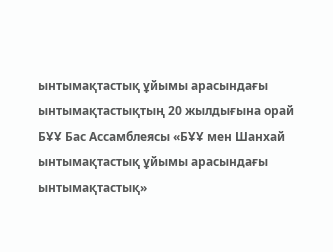ынтымақтастық ұйымы арасындағы ынтымақтастықтың 20 жылдығына орай БҰҰ Бас Ассамблеясы «БҰҰ мен Шанхай ынтымақтастық ұйымы арасындағы ынтымақтастық»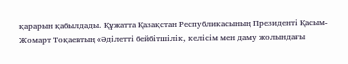қарарын қабылдады. Құжатта Қазақстан Республикасының Президенті Қасым-Жомарт Тоқаевтың «Әділетті бейбітшілік, келісім мен даму жолындағы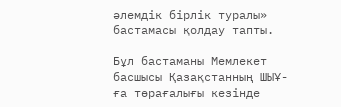әлемдік бірлік туралы» бастамасы қолдау тапты.

Бұл бастаманы Мемлекет басшысы Қазақстанның ШЫҰ-ға төрағалығы кезінде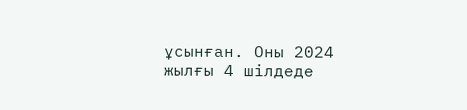ұсынған. Оны 2024 жылғы 4 шілдеде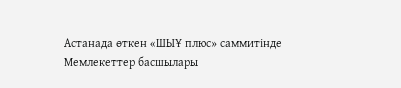Астанада өткен «ШЫҰ плюс» саммитінде Мемлекеттер басшылары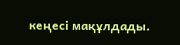кеңесі мақұлдады.